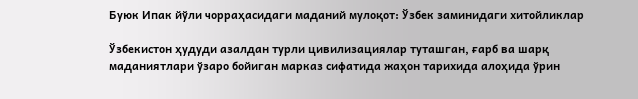Буюк Ипак йўли чорраҳасидаги маданий мулоқот: Ўзбек заминидаги хитойликлар

Ўзбекистон ҳудуди азалдан турли цивилизациялар туташган, ғарб ва шарқ маданиятлари ўзаро бойиган марказ сифатида жаҳон тарихида алоҳида ўрин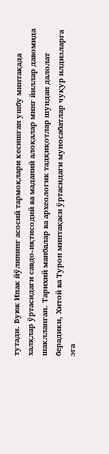тутади. Буюк Ипак йўлининг асосий тармоқлари кесишган ушбу минтақада халқлар ўртасидаги савдо-иқтисодий ва маданий алоқалар минг йиллар давомида шаклланган. Тарихий манбалар ва археологик тадқиқотлар шундан далолат берадики, Хитой ва Турон минтақаси ўртасидаги муносабатлар чуқур илдизларга эга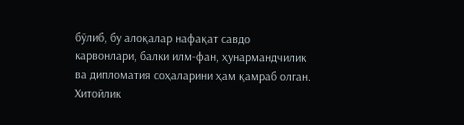бўлиб, бу алоқалар нафақат савдо карвонлари, балки илм-фан, ҳунармандчилик ва дипломатия соҳаларини ҳам қамраб олган. Хитойлик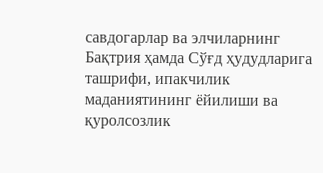савдогарлар ва элчиларнинг Бақтрия ҳамда Сўғд ҳудудларига ташрифи, ипакчилик маданиятининг ёйилиши ва қуролсозлик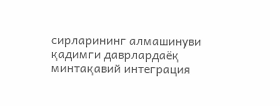сирларининг алмашинуви қадимги даврлардаёқ минтақавий интеграция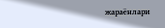жараёнлари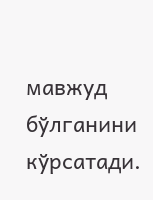мавжуд бўлганини кўрсатади.